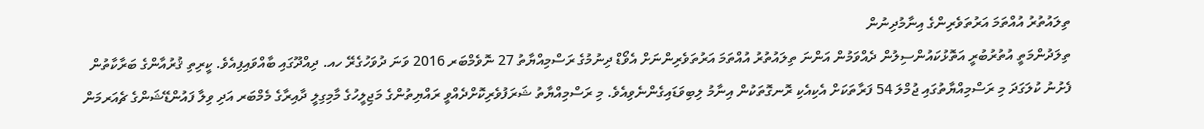ތިލައުތުރު އުއްތަމަ އަރުތަވެރިންގެ އިނާމުދިނުން
ތިލަދުންމަތީ އުތުރުބުރީ އަތޮޅުކައުންސިލުން ދެއްވަމުން އަންނަ ތިލައުތުރު އުއްތަމަ އަރުތަވެރިންނަށް އެވޯޑް ދިނުމުގެ ރަސްމިއްޔާތު 27 ނޮވެމްބަރ 2016 ވަނަ ދުވަހުގެރޭ ހއ. ދިއްދޫގައި ބާއްވައިފިއެވެ. ކީރިތި ޤުރުއާންގެ ބަރާކާތުން ފެށުނު ކުލަގަދަ މި ރަސްމިއްޔާތުގައި ޖުމްލަ 54 ފަރާތަކަށް އެކިއެކި ރޮނގޮތަކުން އިނާމު ލިބިވަޑައިގެންނެވިއެވެ. މި ރަސްމިއްޔާތު ޝަރަފުވެރިކޮށްދެއްވީ ރައްޔިތުންގެ މަޖިލީހުގެ މާމިގިލީ ދާއިރާގެ މެމްބަރ އަދި ވިލާ ފައުންޑޭޝަންގެ ޗެއަރމަން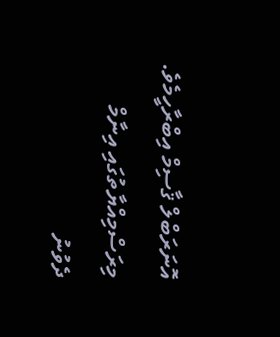އޮނަރަބްލް ޤާސިމް އިބްރާހީމެވެ.
މިރަސްމިއްޔާތުގައި އިނާމް ދެވުނު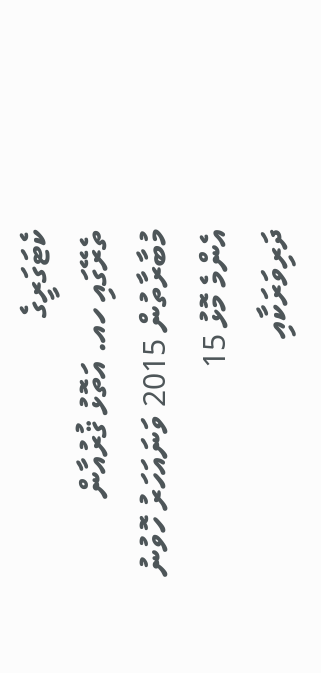ކެޓަގަރީގެ
ތެރޭގައި ހއ. އަތޮޅު ޤުރުއާން މުބާރާތުން 2015 ވަނައަހަރު ހޮވުނު އެންމެ މޮޅު 15
ދަރިވަރަކާއި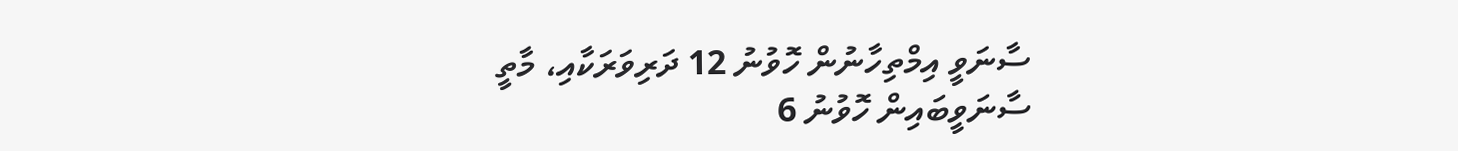ސާނަވީ އިމްތިހާނުން ހޮވުނު 12 ދަރިވަރަކާއި، މާތީ ސާނަވީބައިން ހޮވުނު 6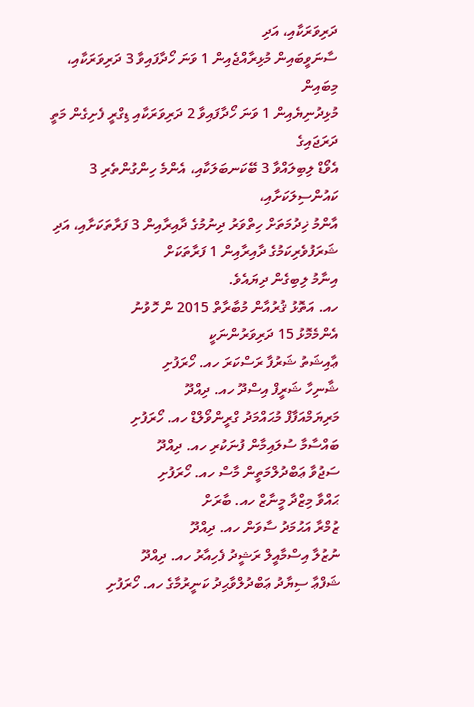ދަރިވަރަކާއި، އަދި
ސާނަވީބައިން މުޅިރާއްޖެއިން 1 ވަނަ ހޯދާފައިވާ 3 ދަރިވަރަކާއި، މިބައިން
މުޅިދުނިޔެއިން 1 ވަނަ ހޯދާފައިވާ 2 ދަރިވަރަކާއި ޑިގްރީ ފެށިގެން މަތީ ދަރަޖައިގެ
އެވޯޑް ލިބިލައްވާ 3 ބޭކަނބަލަކާއި، އެންމެ ހިންގުންތެރި 3 ކައުންސިލަކަށާއި،
އާންމު ޚިދުމަތަށް ހިތްވަރު ދިނުމުގެ ދާއިރާއިން 3 ފަރާތަކަށާއި، އަދި
ޝަރަފުވެރިކަމުގެ ދާއިރާއިން 1 ފަރާތަކަށް
އިނާމު ލިބިގެން ދިޔައެވެ.
ހއ. އަތޮޅު ޤުރުއާން މުބާރާތް 2015 ން ހޮވުނު
އެންމެމޮޅު 15 ދަރިވަރުންނަކީ
ޢާއިޝަތު ޝަރުފާ ރަސްކަރަ ހއ. ހޯރަފުށި
ޝާނިހާ ޝަރީފް އިސްދޫ ހއ. ދިއްދޫ
މަރިޔަމްއަފާފް މުޙައްމަދު ގްރީންވޯލްޑް ހއ. ހޯރަފުށި
ބައްސާމާ ސުލައިމާން ފުނަކުރި ހއ. ދިއްދޫ
ސަޖުވާ ޢަބްދުލްމަތީން މާސް ހއ. ހޯރަފުށި
ޙައްވާ މިޒްދާ މީނާޒް ހއ. ބާރަށް
ޒުމްރާ އަޙުމަދު ސާވަން ހއ. ދިއްދޫ
ނުޒުލާ އިސްމާއީލް ރަޝީދު ފެހިއާރު ހއ. ދިއްދޫ
ޝަފްޢާ ސިޔާދު ޢަބްދުލްވާޙިދު ކަނީރުމާގެ ހއ. ހޯރަފުށި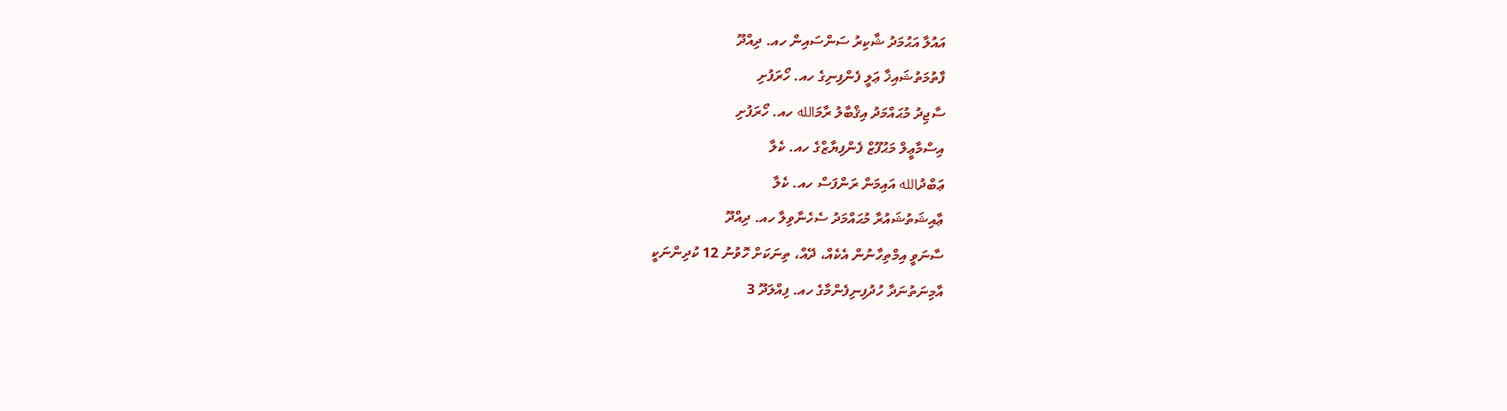އައުލާ އަޙުމަދު ޝާކިރު ސަންސައިން ހއ. ދިއްދޫ
ފާތުމަތުޝައިޚާ ޢަލީ ފެންފިނިގެ ހއ. ހޯރަފުށި
ސާޖިދު މުޙައްމަދު އިޤްބާލު ރާމަالله ހއ. ހޯރަފުށި
އިސްމާޢީލް މަޙުފޫޒް ފެންފިޔާޒްގެ ހއ. ކެލާ
ޢަބްދުالله އައިމަން ރަންފަސް ހއ. ކެލާ
ޢާއިޝަތުޝައުރާ މުޙައްމަދު ސެހެނާވިލާ ހއ. ދިއްދޫ
ސާނަވީ އިމްތިހާނުން އެކެއް، ދޭއް، ތިނަކަށް ހޮވުނު 12 ކުދިންނަކީ
އާމިނަތުނަދާ ހުދުފިނިފެންމާގެ ހއ. ފިއްލަދޫ 3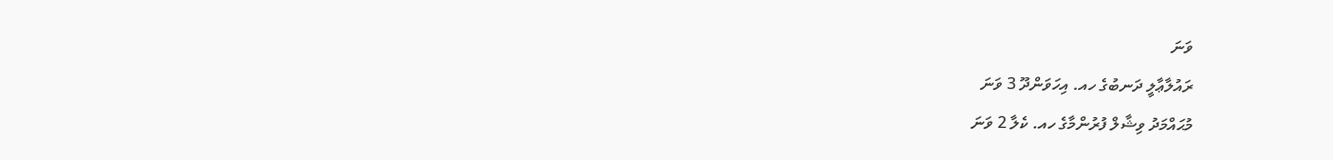ވަނަ
ރައުލާޢާލީ ދަނބުގެ ހއ. އިހަވަންދޫ 3 ވަނަ
މުޙައްމަދު ވިޝާލް ފުރުންމާގެ ހއ. ކެލާ 2 ވަނަ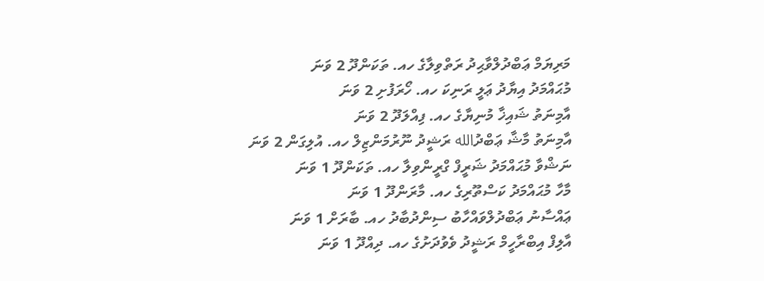މަރިޔަމް ޢަބްދުލްވާޙިދު ރަތްވިލާގެ ހއ. ތަކަންދޫ 2 ވަނަ
މުޙައްމަދު އިޔާދު ޢަލީ ރަނިކަ ހއ. ހޯރަފުށި 2 ވަނަ
އާމިނަތު ޝައިޚާ މުނިޔާގެ ހއ. ފިއްލަދޫ 2 ވަނަ
އާމިނަތު މާޝާ ޢަބްދުالله ރަޝީދު ނޫރުމަންޒިލް ހއ. އުލިގަން 2 ވަނަ
ނަޝްވާ މުޙައްމަދު ޝަރީފް ގްރީންވިލާ ހއ. ތަކަންދޫ 1 ވަނަ
މާހާ މުޙައްމަދު ކަސްތޫރިގެ ހއ. މާރަންދޫ 1 ވަނަ
ޢައްސާނު ޢަބްދުލްވައްހާބު ސިންދުބާދު ހއ. ބާރަށް 1 ވަނަ
އާލިފް އިބްރާހީމް ރަޝީދު ވެވުދަށުގެ ހއ. ދިއްދޫ 1 ވަނަ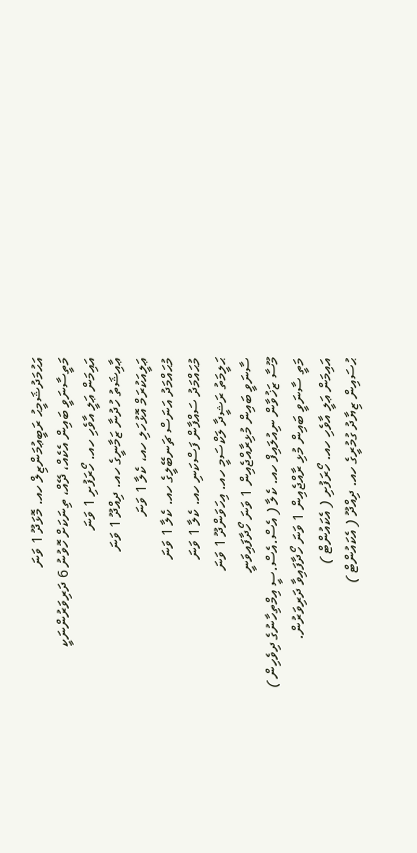އަޙުމަދުޝަމީޙު ރަބީޢުމަންޒިލް ހއ. މޮޅަދޫ 1 ވަނަ
މަތީސާނަވީ ބައިން އެކެއް، ދޭއް، ތިނަކަށް ހޮވުނު 6 ދަރިވަރުންނަކީ
އައިމަން ޢަލީ އާވެހި ހއ. ހޯރަފުށި 1 ވަނަ
ޢާއިޝަތު ހުދުނާ ޒަމާނީގެ ހއ. ދިއްދޫ 1 ވަނަ
ޢަލީއަކުރަމް އޮޅުހަލި ހއ، ކެލާ 1 ވަނަ
މުޙައްމަދު އަނަސް ޗަނބޭލީގެ ހއ. ކެލާ 1 ވަނަ
މުޙައްމަދު ސައްފާން ފަސްކަނި ހއ. ކެލާ 1 ވަނަ
ޙަލީމަތު ރަޝީދާ ލަކްސަމީ ހއ. އިހަވަންދޫ 1 ވަނަ
ސާނަވީ ބައިން މުޅިރާއްޖެއިން 1 ވަނަ ހޯދާފައިވަނީ
މޫސާ ޒަޚުވާން ނިއުލައިފް ހއ. ކެލާ ( އެސް.އެސް.ސީ އިމްތިހާނުގެ ދިވެހިން )
މަތީ ސާނަވީ ބައިން މުޅި ރާއްޖެއިން 1 ވަނަ ހޯދާފައިވާ ދަރިވަރުން.
އައިމަން ޢަލީ އާވެހި ހއ. ހޯރަފުށި ( އެކައުންޓް )
ޙުސައިން ޒިޔާދު ގުމުރީގެ ހއ. ދިއްދޫ ( އެކައުންޓް )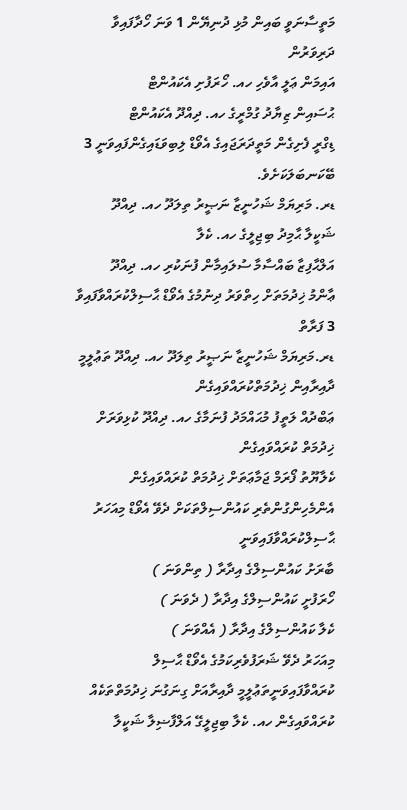މަތީސާނަވީ ބައިން މުޅި ދުނިޔޭން 1 ވަނަ ހޯދާފައިވާ ދަރިވަރުން
އައިމަން ޢަލީ އާވެހި ހއ. ހޯރަފުށި އެކައުންޓް
ޙުސައިން ޒިޔާދު ގުމްރީގެ ހއ. ދިއްދޫ އެކައުންޓް
ޑިގްރީ ފެށިގެން މަތީދަރަޖައިގެ އެވޯޑް ލިބިވަޑައިގެންފައިވަނީ 3 ބޭކަނބަލަކަށެވެ.
ޑރ. މަރިޔަމް ޝަހުނީޒާ ނަޞީރު ތިލަދޫ ހއ. ދިއްދޫ
ޝަކީލާ ޙާމިދު ބިޖިލީގެ ހއ. ކެލާ
އަލްޙާފިޒާ ބައްސާމާ ސުލައިމާން ފުނަކުރި ހއ. ދިއްދޫ
ޢާންމު ޚިދުމަތަށް ހިތްވަރު ދިނުމުގެ އެވޯޑް ޙާސިލްކުރައްވާފައިވާ 3 ފަރާތް
ޑރ.މަރިޔަމް ޝަހުނީޒާ ނަޞީރު ތިލަދޫ ހއ. ދިއްދޫ ތަޢުލީމީ ދާއިރާއިން ޚިދުމަތްކުރައްވައިގެން
ޢަބްދުއް ލަތީފު މުޙައްމަދު ފުނަމާގެ ހއ. ދިއްދޫ ކުޅިވަރަށް ޚިދުމަތް ކުރައްވައިގެން
ކެލާޔޫތު ފޯރަމް ޖަމާޢަތަށް ޚިދުމަތް ކުރައްވައިގެން
އެންމެހިންގުންތެރި ކައުންސިލްތަކަށް ދެވޭ އެވޯޑް މިއަހަރު ޙާސިލްކުރައްވާފައިވަނީ
ބާރަށު ކައުންސިލްގެ އިދާރާ ( ތިންވަނަ )
ހޯރަފުށީ ކައުންސިލްގެ އިދާރާ ( ދެވަނަ )
ކެލާ ކައުންސިލްގެ އިދާރާ ( އެއްވަނަ )
މިއަހަރު ދެވޭ ޝަރަފުވެރިކަމުގެ އެވޯޑް ޙާސިލް ކުރައްވާފައިވަނީތަޢުލީމީ ދާއިރާއަށް ގިނަގުނަ ޚިދުމަތްތަކެއް ކުރައްވައިގެން ހއ. ކެލާ ބިޖިލީގޭ އަލްފާޟިލާ ޝަކީލާ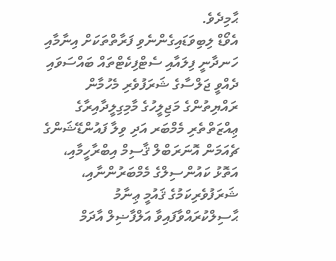ޙާމިދެވެ.
އެވޯޑް ލިބިވަޑައިގެންނެވި ފަރާތްތަކަށް އިނާމާއި ހަނދާނީ ފިލައާއި ސެޓްފިކެޓްތައް ބައްސަވައި ދެއްވީ ޖަލްސާގެ ޝަރަފުވެރި މެހުމާން ރައްޔިތުންގެ މަޖިލީހުގެ މާމިގިލީދާއިރާގެ ޢިއްޒަތްތެރި މެމްބަރ އަދި ވިލާ ފައުންޑޭޝަންގެ ޗެއަމަން އޮނަރަބްލް ޤާސިމް އިބްރާހީމާއި، އަތޮޅު ކައުންސިލްގެ މެމްބަރުންނާއި، ޝަރަފުވެރިކަމުގެ ޤައުމީ ޢިނާމު ޙާސިލްކުރައްވާފައިވާ އަލްފާޟިލް އާދަމް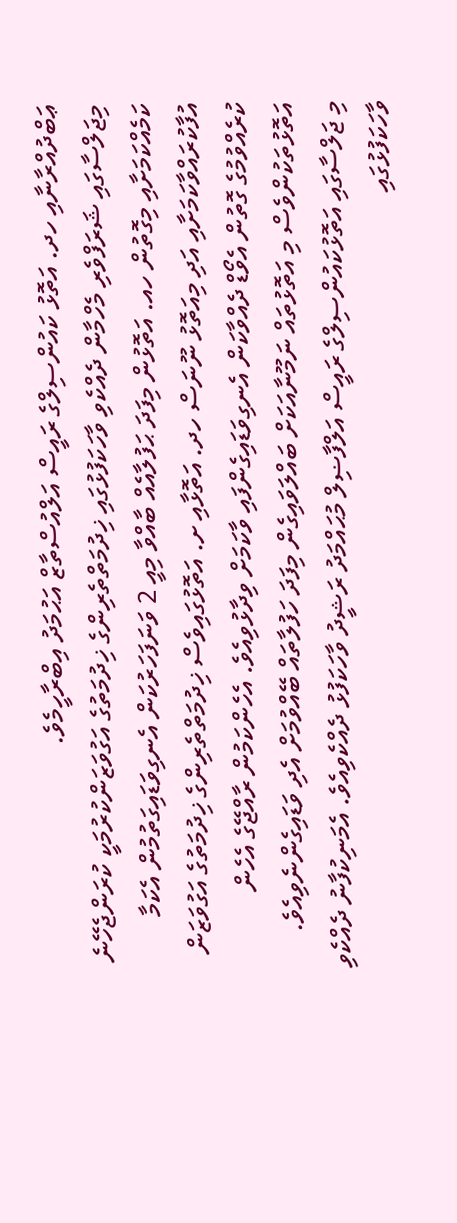ޢަބްދުއްރާނާއި ހދ. އަތޮޅު ކައުންސިލްގެ ރައީސް އަލްއުސްތާޒް އަޙުމަދު އިބްރާހީމެވެ.
މިޖަލްސާގައި ޝަރަފްވެރި މެހްމާން ދެއްކެވި ވާހަކަފުޅުގައި ޚިދުމަތްތެރިންގެ ޚިދުމަތުގެ އަގުވަޒަންކުރުމަކީ ކުރަންޖެހޭނެ ކަމެއްކަމަށާއި މިގޮތުން ހއ. އަތޮޅުން މިފަދަ ޙަފުލާއެއް ބާއްވާ މިއީ 2 ވަނަފަހަރުކަން އެނގިވަޑައިގަތުމުން އެކަމާ އުފާކުރައްވާކަމަށާއި އަދި މިއަތޮޅު ނޫނަސް ހދ. އަތޮޅާއި ށ. އަތޮޅުގައިވެސް ޚިދުމަތްތެރިންގެ ޚިދުމަތުގެ އަގުވަޒަން ކުރެއްވުމުގެ ގޮތުން އެވޯޑް ދެއްވާކަން އެނގިވަޑައިގެންފައި ވާކަމަށް ވިދާޅުވިއެވެ. އެހެންކަމުން ރާއްޖޭގެ އެހެން އަތޮޅުތަކުންވެސް މި އަތޮޅުތައް ނަމޫނާއަކަށް ބައްލަވައިގެން މިފަދަ ހަފުލާތައް ބޭއްވުމަށް އެދި ވަޑައިގެންނެވިއެވެ.
މި ޖަލްސާގައި އަތޮޅުކައުންސިލްގެ ރައީސް އަލްފާޟިލް މުޙައްމަދު ރަޝީދު ވާހަކަފުޅު ދެއްކެވިއެވެ. އެމަނިކުފާނު ދެއްކެވި ވާހަކަފުޅުގައި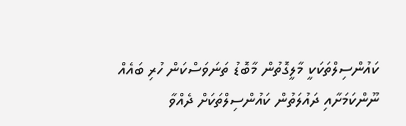ކައުންސިލްތަކަކީ މާލީގޮތުން މާބޮޑު ތަނަވަސްކަން ހުރި ބައެއް ނޫންކަމަށާއި ދައުލަތުން ކައުންސިލްތަކަށް ދެއްވާ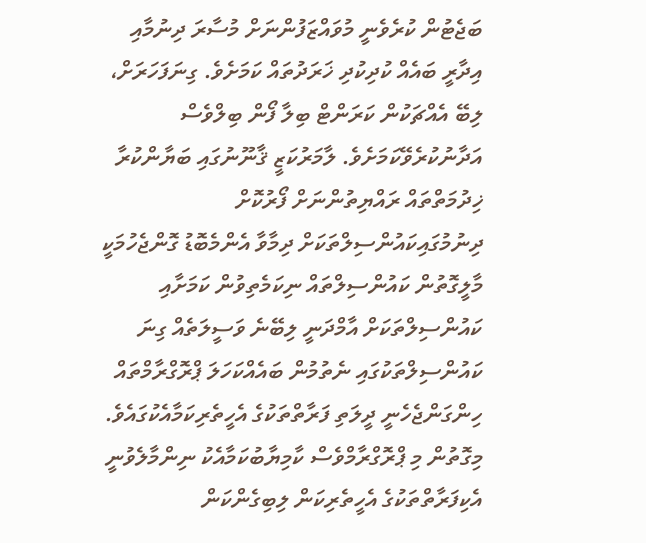ބަޖެޓުން ކުރެވެނީ މުވައްޒަފުންނަށް މުސާރަ ދިނުމާއި އިދާރީ ބައެއް ކުދިކުދި ޚަރަދުތައް ކަމަށެވެ. ގިނަފަހަރަށް، ލިބޭ އެއްޗަކުން ކަރަންޓް ބިލާ ފޯން ބިލްވެސް އަދާނުކުރެވޭކަމަށެވެ. ލާމަރުކަޒީ ޤާނޫނުގައި ބަޔާންކުރާ ޚިދުމަތްތައް ރައްޔިތުންނަށް ފޯރުކޮށް ދިނުމުގައިކައުންސިލްތަކަށް ދިމާވާ އެންމެބޮޑު ގޮންޖެހުމަކީ މާލީގޮތުން ކައުންސިލްތައް ނިކަމެތިވުން ކަމަށާއި ކައުންސިލްތަކަށް އާމްދަނީ ލިބޭނެ ވަސީލަތެއް ގިނަ ކައުންސިލްތަކުގައި ނެތުމުން ބައެއްކަހަލަ ޕްރޮގްރާމްތައް ހިންގަންޖެހެނީ ދީލަތި ފަރާތްތަކުގެ އެހީތެރިކަމާއެކުގައެވެ. މިގޮތުން މި ޕްރޮގްރާމްވެސް ކާމިޔާބުކަމާއެކު ނިންމާލެވުނީ އެކިފަރާތްތަކުގެ އެހީތެރިކަން ލިބިގެންކަން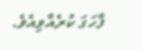ފާހަގަ ކުރެއްވިއެވެ.